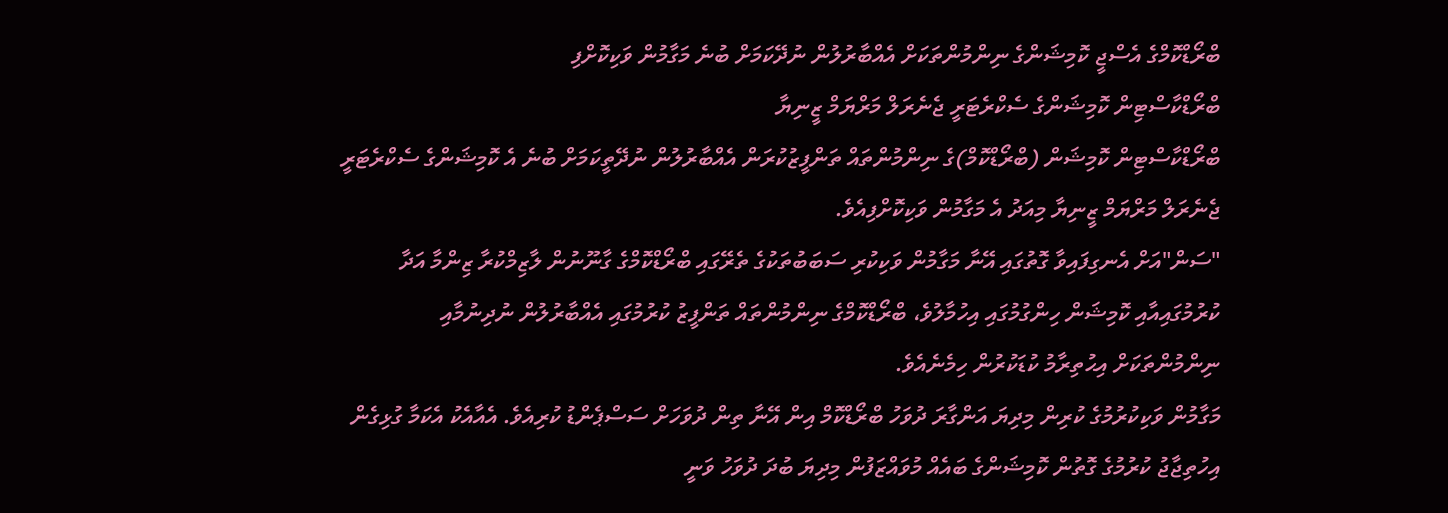ބްރޯޑްކޮމްގެ އެސްޖީ ކޮމިޝަންގެ ނިންމުންތަކަށް އެއްބާރުލުން ނުދޭކަމަށް ބުނެ މަގާމުން ވަކިކޮށްފި
ބްރޯޑްކާސްޓިން ކޮމިޝަންގެ ސެކްރެޓަރީ ޖެނެރަލް މަރްޔަމް ޒީނިޔާ
ބްރޯޑްކާސްޓިން ކޮމިޝަން (ބްރޯޑްކޮމް)ގެ ނިންމުންތައް ތަންފީޒުކުރަން އެއްބާރުލުން ނުދޭތީކަމަށް ބުނެ އެ ކޮމިޝަންގެ ސެކްރެޓަރީ ޖެނެރަލް މަރްޔަމް ޒީނިޔާ މިއަދު އެ މަގާމުން ވަކިކޮށްފިއެވެ.
"ސަން"އަށް އެނގިފައިވާ ގޮތުގައި އޭނާ މަގާމުން ވަކިކުރި ސަބަބުތަކުގެ ތެރޭގައި ބްރޯޑްކޮމްގެ ގާނޫނުން ލާޒިމްކުރާ ޒިންމާ އަދާ ކުރުމުގައިއާއި ކޮމިޝަން ހިންގުމުގައި އިހުމާލުވެ، ބްރޯޑްކޮމްގެ ނިންމުންތައް ތަންފީޒު ކުރުމުގައި އެއްބާރުލުން ނުދިނުމާއި ނިންމުންތަކަށް އިޙުތިރާމު ކުޑަކުރުން ހިމެނެއެވެ.
މަގާމުން ވަކިކުރުމުގެ ކުރިން މިދިޔަ އަންގާރަ ދުވަހު ބްރޯޑްކޮމް އިން އޭނާ ތިން ދުވަހަށް ސަސްޕެންޑު ކުރިއެވެ. އެއާއެކު އެކަމާ ގުޅިގެން އިހުތިޖާޖު ކުރުމުގެ ގޮތުން ކޮމިޝަންގެ ބައެއް މުވައްޒަފުން މިދިޔަ ބުދަ ދުވަހު ވަނީ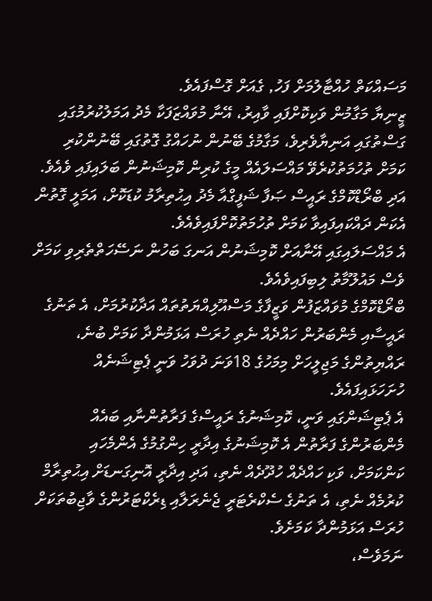މަސައްކަތް ހުއްޓާލުމަށް ފަހު, ގެއަށް ގޮސްފައެވެ.
ޒީނިޔާ މަގާމުން ވަކިކޮށްފައި ވާއިރު، އޭނާ މުވައްޒަފަކާ މެދު އަމަލުކުރުމުގައި ގަސްތުގައި އަނިޔާވެރިވެ، މަގާމުގެ ބޭނުން ނުހައްގު ގޮތުގައި ބޭނުންކުރި ކަމަށް ތުހުމަތުކުރެވޭ މައްސަލައެއް މީގެ ކުރިން ކޮމިޝަނުން ބަލައިފައި ވެއެވެ. އަދި ބްރޯޑްކޮމްގެ ރައީސް ޞަފާ ޝަފީގްއާ މެދު އިޙުތިރާމު ކުޑަކޮށް، އަމަލީ ގޮތުން އެކަން ދައްކައިފައިވާ ކަމަށް ތުހުމަތުކޮށްފައިވެއެވެ.
އެ މައްސަލައިގައި އޭނާއަށް ކޮމިޝަނުން އަނގަ ބަހުން ނަސޭހަތްތެރިވި ކަމަށް ވެސް މައުލޫމާތު ލިބިފައިވެއެވެ.
ބްރޯޑްކޮމްގެ މުވައްޒަފުން ވަޒީފާގެ މަސްއޫލިއްޔަތުތައް އަދާކުރުމަށް، އެ ތަނުގެ ރައީސާއި މެންބަރުން ހައްދެއް ނެތި ހުރަސް އަޅަމުންދާ ކަމަށް ބުނެ، ރައްޔިތުންގެ މަޖިލީހަށް މިމަހުގެ 18ވަނަ ދުވަހު ވަނީ ޕެޓިޝަނެއް ހުށަހަޅައިފައެވެ.
އެ ޕެޓިޝަންގައި ވަނީ، ކޮމިޝަނުގެ ރައީސްގެ ފަރާތުންނާއި ބައެއް މެންބަރުންގެ ފަރާތުން އެ ކޮމިޝަނުގެ އިދާރީ ހިންގުމުގެ އެންމެހައި ކަންކަމަށް، ވަކި ހައްދެއް ހުދޫދެއް ނެތި، އަދި އިދާރީ އޮނިގަނޑަށް އިޙުތިރާމް ކުރުމެއް ނެތި، އެ ތަނުގެ ސެކްރެޓަރީ ޖެނެރަލާއި ޑިރެކްޓަރުންގެ ވާޖިބުތަކަށް ހުރަސް އަޅަމުންދާ ކަމަށެވެ.
ނަމަވެސް،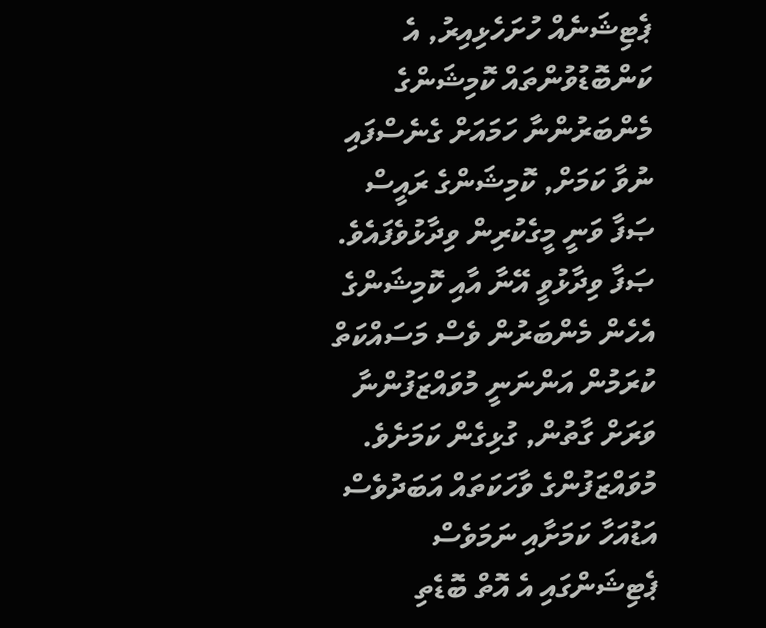ޕެޓިޝަނެއް ހުށަހެޅިއިރު, އެ ކަންބޮޑުވުންތައް ކޮމިޝަންގެ މެންބަރުންނާ ހަމައަށް ގެނެސްފައި ނުވާ ކަމަށް, ކޮމިޝަންގެ ރައީސް ޞަފާ ވަނީ މީގެކުރިން ވިދާޅުވެފައެވެ.
ޞަފާ ވިދާޅުވީ އޭނާ އާއި ކޮމިޝަންގެ އެހެން މެންބަރުން ވެސް މަސައްކަތް ކުރަމުން އަންނަނީ މުވައްޒަފުންނާ ވަރަށް ގާތުން, ގުޅިގެން ކަމަށެވެ. މުވައްޒަފުންގެ ވާހަކަތައް އަބަދުވެސް އަޑުއަހާ ކަމަށާއި ނަމަވެސް ޕެޓިޝަންގައި އެ އޮތް ބޮޑެތި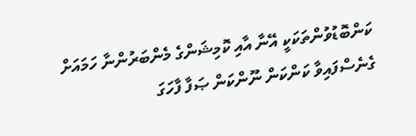ކަންބޮޑުވުންތަކަކީ އޭނާ އާއި ކޮމިޝަންގެ މެންބަރުންނާ ހަމައަށް ގެނެސްފައިވާ ކަންކަން ނޫންކަން ޞަފާ ފާހަގަ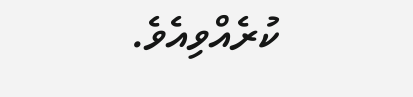ކުރެއްވިއެވެ.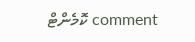comment ކޮމެންޓް